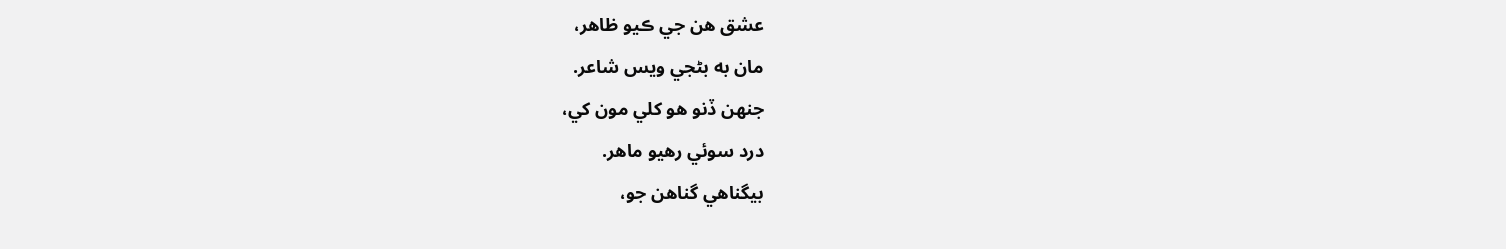عشق هن جي ڪيو ظاهر،
مان به بڻجي ويس شاعر.
جنهن ڏنو هو کلي مون کي،
درد سوئي رهيو ماهر.
بيگناهي گناهن جو،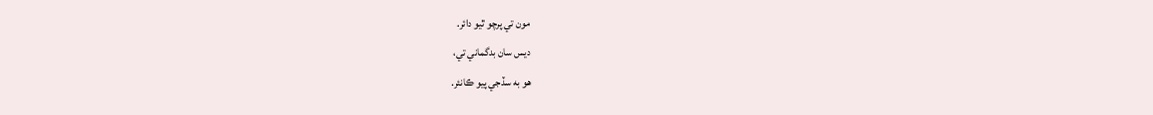مون تي پرچو ٿيو دائر.
ديس سان بدگماني تي،
هو به سڏجي پيو ڪانئر.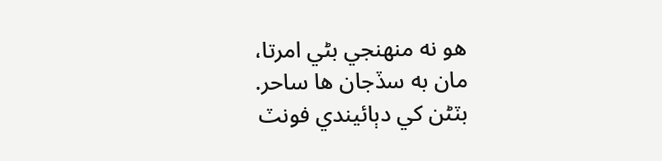هو نه منهنجي بڻي امرتا،
مان به سڏجان ها ساحر.
بٽڻن کي دٻائيندي فونٽ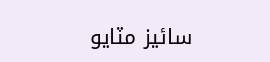سائيز مٽايو